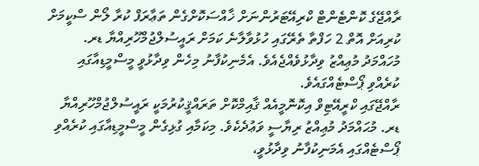ރާއްޖޭގެ ކޮންޓެންޓް ކްރިއޭޓަރުންނަށް ޚާއްސަކޮށްގެން ތަޢާރަފް ކުރާ ލޯން ސްކީމަށް ކުރިއަށް އޮތް 2 ހަފްތާ ތެރޭގައި ހުޅުވާލާނެ ކަމަށް ރައީސުލްޖުމްހޫރިއްޔާ ޑރ. މުހައްމަދު މުޢިއްޒު ވިދާޅުވެއްޖެއެވެ. އެމެނިކުފާނު މިހެން ވިދާޅުވީ މީސްމީޑިއާގައި ކުރެއްވި ޕޯސްޓެއްގައެވެ.
ރާއްޖޭގައި ކްރީއޭޓިވް އިކޮނޮމީއެއް ޤާއިމްކޮށް ތަރައްޤީކުރުމަކީ ރައީސުލްޖުމްހޫރިއްޔާ ޑރ. މުޙައްމަދު މުޢިއްޒު ރިޔާސީ ވަޢުދެކެވެ. މިކަމާއި ގުޅިގެން މީސްމީޑިއާގައި ކުރެއްވި ޕޯސްޓެއްގައި އެމަނިކުފާނު ވިދާޅުވީ،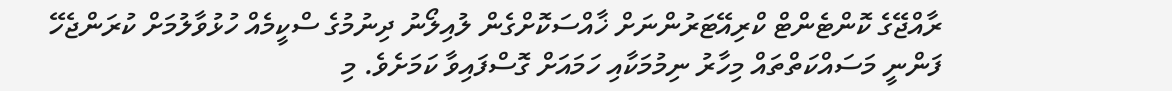ރާއްޖޭގެ ކޮންޓެންޓް ކްރިއޭޓަރުންނަށް ޚާއްސަކޮށްގެން ލުއިލޯނު ދިނުމުގެ ސްކީމެއް ހުޅުވާލުމަށް ކުރަންޖެހޭ ފަންނީ މަސައްކަތްތައް މިހާރު ނިމުމަކާއި ހަމައަށް ގޮސްފައިވާ ކަމަށެވެ. މި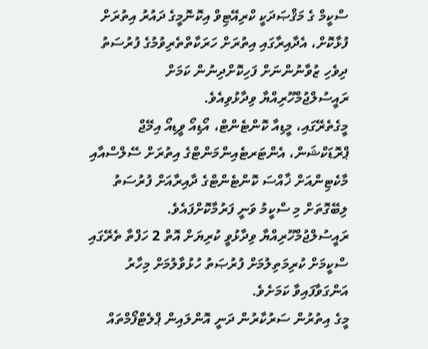ސްކީމް ގެ މަޤްޞަދަކީ ކްރިއޭޓިވް އިކޮނޮމީގެ ދައުރު އިތުރަށް ފުޅާކޮށް، އެދާއިރާގައި އިތުރަށް ހަރަކާތްތެރިވުމުގެ ފުރުސަތު ދިވެހި ޒުވާނުންނަށް ފަހިކޮށްދިނުން ކަމަށް ރައީސުލްޖުމްހޫރިއްޔާ ވިދާޅުވިއެވެ.
މީގެތެރޭގައި، މީޑިއާ ކޮންޓެންޓް، އޯޑިއޯ ވީޑިއޯ އިމޭޖް ޕްރޮޑަކްޝަން، އެންޓަރޓެއިންމަންޓްގެ އިތުރަށް ސޭލްސްއާއި މާކެޓިންއަށް ޚާއްސަ ކޮންޓެންޓްގެ ދާއިރާއަށް ފުރުސަތު ލިބޭގޮތަށް މި ސްކީމު ވަނީ ފަރުމާކޮށްފައެވެ. ރައީސުލްޖުމްހޫރިއްޔާ ވިދާޅުވީ ކުރިޔަށް އޮތް 2 ހަފްތާ ތެރޭގައި ސްކީމަށް ކުރިމަތިލުމަށް ފުރުޞަތު ހުޅުވާލުމަށް މިހާރު އަންގަވާފައިވާ ކަމަށެވެ.
މީގެ އިތުރުން ސަރުކާރުން ދަނީ އޮންލައިން ޕްލެޓްފޯމްތައް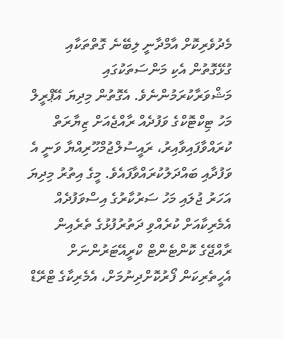މެދުވެރިކޮށް އާމްދާނީ ލިބޭނެ ގޮތްތަކާއި ގުޅޭގޮތުން އެކި މަންސަތަކުގައި މަޝްވަރާކުރަމުންނެވެ. އެގޮތުން މިދިޔަ އޭޕްރީލް މަހު ޓިކްޓޮކްގެ ވަފުދެއް ރާއްޖެއަށް ޒިޔާރަތް ކުރައްވާފައިވާއިރު، ރައީސުލްޖުމްހޫރިއްޔާ ވަނީ އެ ވަފުދާއި ބައްދަލުކުރައްވާފައެވެ. މީގެ އިތުރު މިދިޔަ އަހަރު ޖުލައި މަހު ސަރުކާރުގެ އިސްވަފުދެއް އެމެރިކާއަށް ކުރެއްވި ދަތުރުފުޅުގެ ތެރެއިން ރާއްޖޭގެ ކޮންޓެންޓް ކްރީއޭޓަރުންނަށް އެހީތެރިކަން ފޯރުކޮށްދިނުމަށް، އެމެރިކާގެ ޓްރޭޑް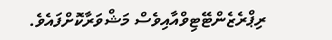ރިޕްރެޒެންޓޭޓިވްއާއިވެސް މަޝްވަރާކޮށްފައެވެ.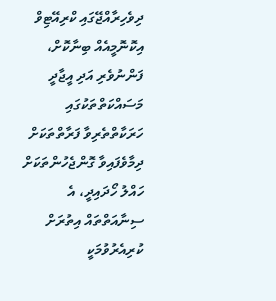ދިވެހިރާއްޖޭގައި ކްރިއޭޓިވް އިކޮނޮމީއެއް ބިނާކޮށް، ފަންނުވެރި އަދި އީޖާދީ މަސައްކަތްތަކުގައި ހަރަކާތްތެރިވާ ފަރާތްތަކަށް ދިމާވެފައިވާ ގޮންޖެހުންތަކަށް ހައްލު ހޯދައިދީ، އެ ސިނާއަތްތައް އިތުރަށް ކުރިއެރުވުމަކީ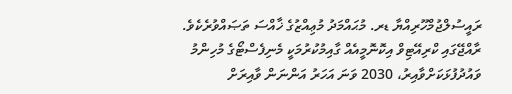ރައީސުލްޖުމްހޫރިއްޔާ ޑރ. މުޙައްމަދު މުޢިއްޒުގެ ޚާއްސަ ތަޞައްވުރެކެވެ.
ރާއްޖޭގައި ކްރިއޭޓިވް އިކޮނޮމީއެއް ގާއިމުކުރުމަކީ މެނިފެސްޓޯގެ މުހިންމު ވައުދުފުޅަކަށްވާއިރު، 2030 ވަނަ އަހަރު އަންނަން ވާއިރަށް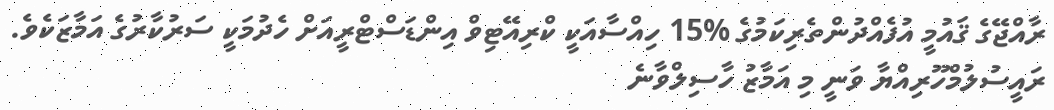ރާއްޖޭގެ ޤައުމީ އުފެއްދުންތެރިކަމުގެ %15 ހިއްސާއަކީ ކްރިއޭޓިވް އިންޑަސްޓްރީއަށް ހެދުމަކީ ސަރުކާރުގެ އަމާޒަކެވެ. ރައީސުލުމްހޫރިއްޔާ ވަނީ މި އަމާޒު ހާސިލްވާނެ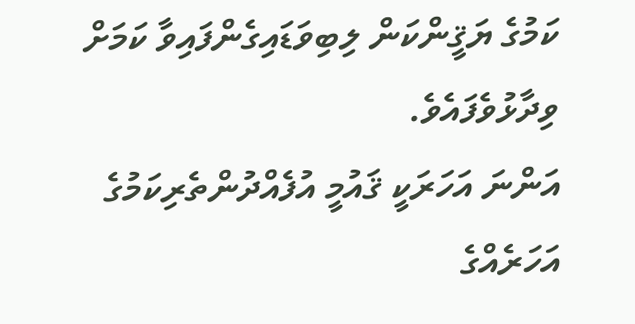ކަމުގެ ޔަޤީންކަން ލިބިވަޑައިގެންފައިވާ ކަމަށް ވިދާޅުވެފައެވެ.
އަންނަ އަހަރަކީ ޤައުމީ އުފެއްދުންތެރިކަމުގެ އަހަރެއްގެ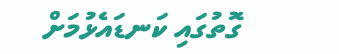ގޮތުގައި ކަނޑައެޅުމަށް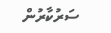ސަރުކާރުން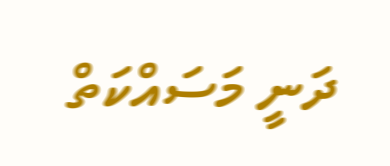ދަނީ މަސައްކަތް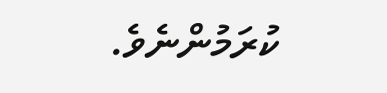ކުރަމުންނެވެ.